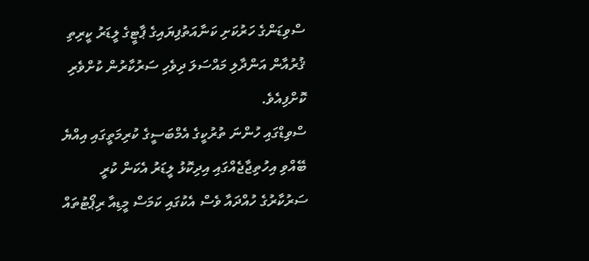ސްވިޑަންގެ ހަރުކަށި ކަނާއަތުފިޔައިގެ ޕާޓީގެ ލީޑަރު ކީރިތި ޤުރުއާން އަންދާލި މައްސަލަ ދިވެހި ސަރުކާރުން ކުށްވެރި ކޮށްފިއެވެ.
ސްވިޑްގައި ހުންނަ ތުރުކީގެ އެމްބަސީގެ ކުރިމަތީގައި އިއްޔެ ބޭއްވި އިހުތިޖާޖެއްގައި އިދިކޮޅު ލީޑަރު އެކަން ކުރީ ސަރުކާރުގެ ހުއްދައާ ވެސް އެކުގައި ކަމަސް މީޑިއާ ރިޕޯޓުތައް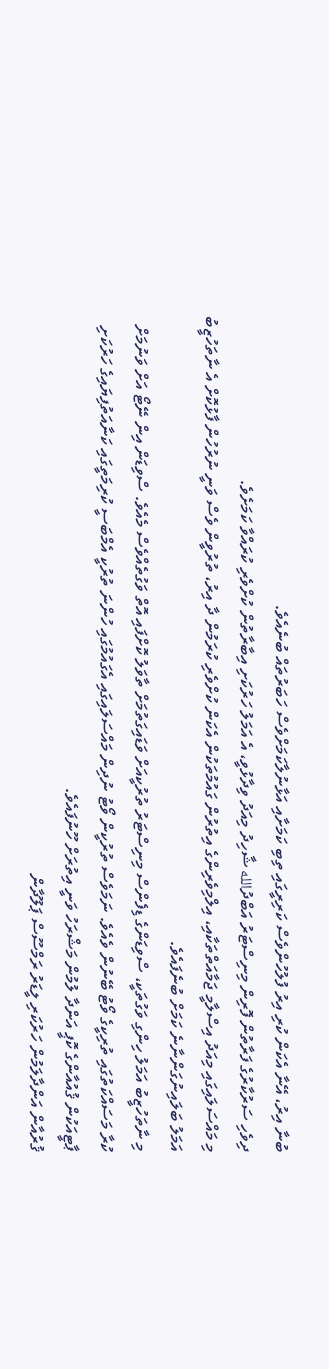ބުނާ އިރު، އޭނާ އެކަން ކުރި އިރު ފުލުހުންވެސް ކަރިރީގައި ތިބި ކަމަށާއި އަޅާނުލާކަމަށްވެސް ހަބަރުތައް ބުނެއެވެ.
ދިވެހި ސަރުކާރުގެ ފަރާތުން ފޮރިން މިނިސްޓަރު އަބްދުالله ޝާހިދު މިއަދު ވިދާޅުވީ، އެ އަމަލު ހަރުކަށި އިބާރާތުން ކުށްވެރި ކުރައްވާ ކަމަށެވެ.
މި މައްސަލައިގައި މިއަދު އިސްލާމީ ޖަމާއަތްތަކާއި، އިލްމިވެރިންގެ އިތުރުން ގައުމުތަކުން އެކަން ކުށްވެރި ކުރަމުން ދާ އިރު، ތުރުވީން ވެސް ވަނީ ނުރުހުން ފާޅުކޮށް އެ ނާތަހުޒީބު އަމަލު ބަލައިނުގަންނާނެ ކަމަށް ބުނެފައެވެ.
މި ނާތަހުޒީބު އަމަލު ހިންގި ވަގުތަކީ، ސްވިޑަންގެ ޑިފެންސް މިނިސްޓަރު ތުރުކީއަށް ވަޑައިގަތުމަށް ތާވަލު ކޮށްފައި އޮތް ވަގުތެއްވެސް މެއެވެ. ސްވިޑަން އިން ނޭޓޯ އަށް ވަނުމަށް ކުރާ މަސައްކަތުގައި ތުރިކީގެ ވޯޓު ބޭނުން ވެއެވެ. ނަމަވެސް ތުރުކީން ވޯޓު ނުދިން މައްސަލައިގައި އެގައުމުގައި ހުންނަ ތުރުކީ އެމްބަސީ ކުރިމަތީގައި ކަނާއަތުފިޔައިގެ ހަރުކަށި ޕާޓީއަކުން ޤުއުއާންގެ ކޮޕީ އަންދާ ލުމުން މަޝްރަހު ވަނީ އިތުރަށް ހޫނުފައެވެ.
ޤުރުއާން އަންދާލަމުން ހަރުކަރި ލީޑަރު ރަމްސޫސް ޕަލޫދާން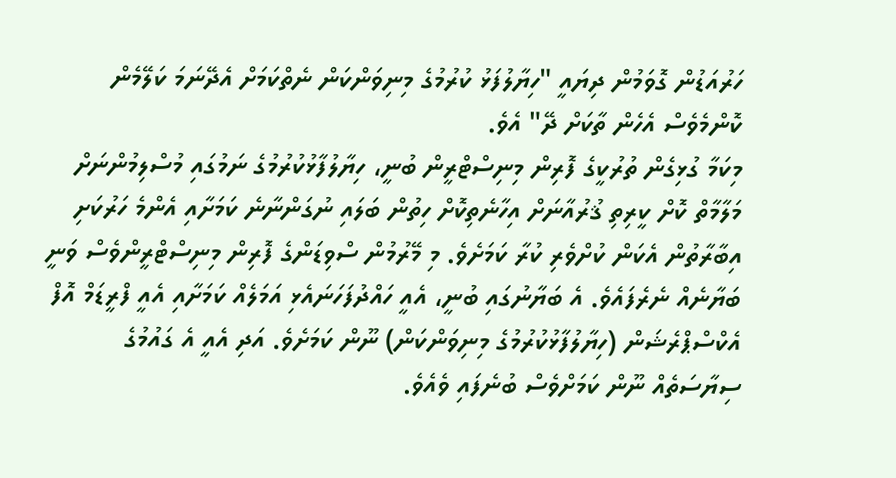ހަރުއަޑުން ގޮވަމުން ދިޔައީ "ހިޔާލުފަޅު ކުރުމުގެ މިނިވަންކަން ނެތްކަމަށް އެދޭނަމަ ކަލޭމެން ކޮންމެވެސް އެހެން ތާކަށް ދޭ" އެވެ.
މިކަމާ ގުޅިގެން ތުރުކީގެ ފޮރިން މިނިސްޓްރީން ބުނީ، ހިޔާލުފާޅުކުރުމުގެ ނަމުގައި މުސްލިމުންނަށް މަލާމާތް ކޮށް ކީރިތި ޤުރުއާނަށް އިހާނެތިކޮށް ހިތުން ބަލައި ނުގަންނާނެ ކަމަށާއި އެންމެ ހަރުކަށި އިބާރާތުން އެކަން ކުށްވެރި ކުރާ ކަމަށެވެ. މި މޭރުމުން ސްވިޑަންގެ ފޮރިން މިނިސްޓްރީންވެސް ވަނީ ބަޔާނެއް ނެރެފައެވެ. އެ ބަޔާނުގައި ބުނީ، އެއީ ހައްދުފަހަނައެޅި އަމަލެއް ކަމަށާއި އެއީ ފްރީޑަމް އޮފް އެކްސްޕްރެޝަން (ހިޔާލުފާޅުކުރުމުގެ މިނިވަންކަން) ނޫން ކަމަށެވެ. އަދި އެއީ އެ ގައުމުގެ ސިޔާސަތެއް ނޫން ކަމަށްވެސް ބުނެފައި ވެއެވެ.